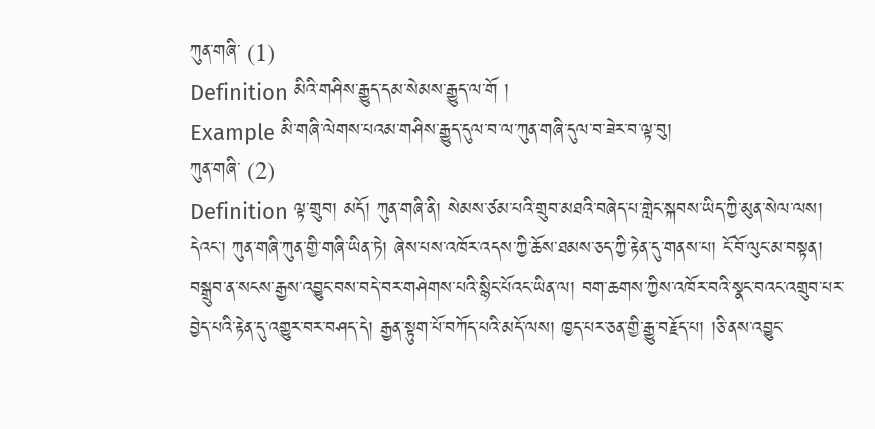ཀུན་གཞི་ (1)
Definition མིའི་གཤིས་རྒྱུད་དམ་སེམས་རྒྱུད་ལ་གོ །
Example མི་གཞི་ལེགས་པའམ་གཤིས་རྒྱུད་དུལ་བ་ལ་ཀུན་གཞི་དུལ་བ་ཟེར་བ་ལྟ་བུ།
ཀུན་གཞི་ (2)
Definition ལྟ་གྲུབ། མདོ། ཀུན་གཞི་ནི། སེམས་ཙམ་པའི་གྲུབ་མཐའི་བཞེད་པ་གླེང་སྐབས་ཡིད་ཀྱི་མུན་སེལ་ལས། དེའང་། ཀུན་གཞི་ཀུན་གྱི་གཞི་ཡིན་ཏེ། ཞེས་པས་འཁོར་འདས་ཀྱི་ཆོས་ཐམས་ཅད་ཀྱི་རྟེན་དུ་གནས་པ། ངོ་བོ་ལུང་མ་བསྟན། བསྒྲུབ་ན་སངས་རྒྱས་འབྱུང་བས་བདེ་བར་གཤེགས་པའི་སྙིང་པོའང་ཡིན་ལ། བག་ཆགས་ཀྱིས་འཁོར་བའི་སྣང་བའང་འགྲུབ་པར་བྱེད་པའི་རྟེན་དུ་འགྱུར་བར་བཤད་དེ། རྒྱན་སྟུག་པོ་བཀོད་པའི་མདོ་ལས། ཁྱད་པར་ཅན་གྱི་རྒྱུ་བརྗོད་པ། །ཅི་ནས་འབྱུང་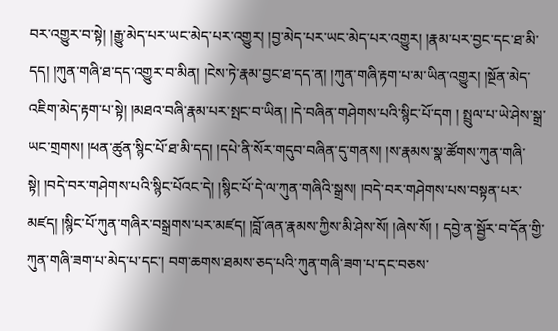བར་འགྱུར་བ་སྟེ། །རྒྱུ་མེད་པར་ཡང་མེད་པར་འགྱུར། །བྱ་མེད་པར་ཡང་མེད་པར་འགྱུར། །རྣམ་པར་བྱང་དང་ཐ་མི་དད། །ཀུན་གཞི་ཐ་དད་འགྱུར་བ་མིན། །ངེས་ཏེ་རྣམ་བྱང་ཐ་དད་ན། །ཀུན་གཞི་རྟག་པ་མ་ཡིན་འགྱུར། །སྔོན་མེད་འཇིག་མེད་རྟག་པ་སྟེ། །མཐའ་བཞི་རྣམ་པར་སྤང་བ་ཡིན། །དེ་བཞིན་གཤེགས་པའི་སྙིང་པོ་དག ། སྤྲུལ་པ་ཡེ་ཤེས་སྒྲ་ཡང་གྲགས། །ཕན་ཚུན་སྙིང་པོ་ཐ་མི་དད། །དཔེ་ནི་སོར་གདུབ་བཞིན་དུ་གནས། །ས་རྣམས་སྣ་ཚོགས་ཀུན་གཞི་སྟེ། །བདེ་བར་གཤེགས་པའི་སྙིང་པོའང་དེ། །སྙིང་པོ་དེ་ལ་ཀུན་གཞིའི་སྒྲས། །བདེ་བར་གཤེགས་པས་བསྟན་པར་མཛད། །སྙིང་པོ་ཀུན་གཞིར་བསྒྲགས་པར་མཛད། །བློ་ཞན་རྣམས་ཀྱིས་མི་ཤེས་སོ། །ཞེས་སོ། ། དབྱེ་ན་སྦྱོར་བ་དོན་གྱི་ཀུན་གཞི་ཟག་པ་མེད་པ་དང་། བག་ཆགས་ཐམས་ཅད་པའི་ཀུན་གཞི་ཟག་པ་དང་བཅས་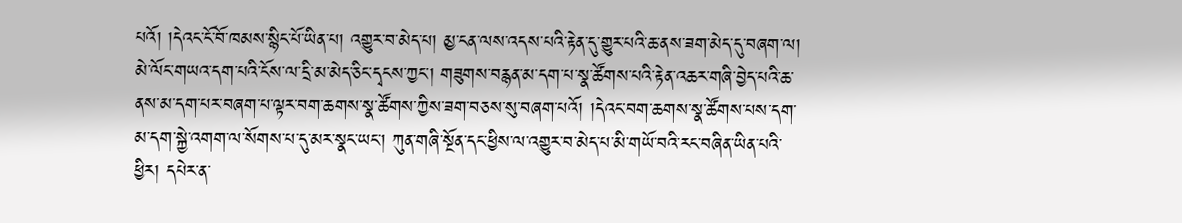པའོ། །དེའང་ངོ་བོ་ཁམས་སྙིང་པོ་ཡིན་པ། འགྱུར་བ་མེད་པ། མྱ་ངན་ལས་འདས་པའི་རྟེན་དུ་གྱུར་པའི་ཆ་ནས་ཟག་མེད་དུ་བཞག་ལ། མེ་ལོང་གཡའ་དག་པའི་ངོས་ལ་དྲི་མ་མེད་ཅིང་དྭངས་ཀྱང་། གཟུགས་བརྙན་མ་དག་པ་སྣ་ཚོགས་པའི་རྟེན་འཆར་གཞི་བྱེད་པའི་ཆ་ནས་མ་དག་པར་བཞག་པ་ལྟར་བག་ཆགས་སྣ་ཚོགས་ཀྱིས་ཟག་བཅས་སུ་བཞག་པའོ། །དེའང་བག་ཆགས་སྣ་ཚོགས་པས་དག་མ་དག་སྐྱེ་འགག་ལ་སོགས་པ་དུ་མར་སྣང་ཡང་། ཀུན་གཞི་སྔོན་དང་ཕྱིས་ལ་འགྱུར་བ་མེད་པ་མི་གཡོ་བའི་རང་བཞིན་ཡིན་པའི་ཕྱིར། དཔེར་ན་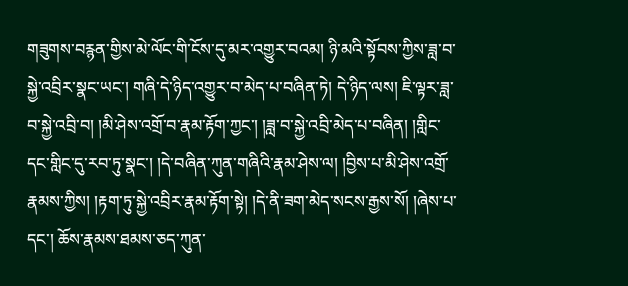གཟུགས་བརྙན་གྱིས་མེ་ལོང་གི་ངོས་དུ་མར་འགྱུར་བའམ། ཉི་མའི་སྟོབས་ཀྱིས་ཟླ་བ་སྐྱེ་འབྲིར་སྣང་ཡང་། གཞི་དེ་ཉིད་འགྱུར་བ་མེད་པ་བཞིན་ཏེ། དེ་ཉིད་ལས། ཇི་ལྟར་ཟླ་བ་སྐྱེ་འབྲི་བ། །མི་ཤེས་འགྲོ་བ་རྣམ་རྟོག་ཀྱང་། །ཟླ་བ་སྐྱེ་འབྲི་མེད་པ་བཞིན། །གླིང་དང་གླིང་དུ་རབ་ཏུ་སྣང་། །དེ་བཞིན་ཀུན་གཞིའི་རྣམ་ཤེས་ལ། །བྱིས་པ་མི་ཤེས་འགྲོ་རྣམས་ཀྱིས། །རྟག་ཏུ་སྐྱེ་འབྲིར་རྣམ་རྟོག་སྟེ། །དེ་ནི་ཟག་མེད་སངས་རྒྱས་སོ། །ཞེས་པ་དང་། ཆོས་རྣམས་ཐམས་ཅད་ཀུན་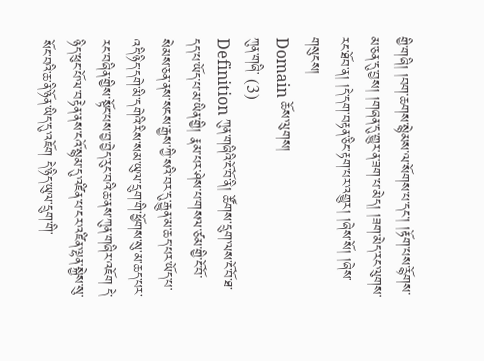གྱི་གཞི། །བག་ཆགས་སྙེམས་ལ་སོགས་པ་དང་། །རྟོག་པས་རྙོགས་མ་ཅན་དུ་བྱས། །གཞན་དུ་གྱུར་ན་ཟག་པ་མེད། །ཟག་མེད་རང་ལུགས་རང་ཐོབ་ན། །དེ་དག་བརྟན་ཅིང་རྟག་པར་འགྱུར། །ཞེས་སོ། །ཞེས་གསུངས།
Domain ཆོས་ལུགས།
ཀུན་གཞི་ (3)
Definition ཀུན་གཞིའི་ངོ་བོ་ནི། ཚོགས་དྲུག་ལས་ངོ་བོ་ཐ་དད་པ་ཡོད་པ་མ་ཡིན་གྱི། རྣམ་པར་ཤེས་པ་གསལ་ཙམ་གྱི་ངོ་བོ་སེམས་ཅན་ནས་སངས་རྒྱས་ཀྱི་སའི་བར་དུ་རྒྱུན་མ་ཆད་པར་ཡོད་པ་འདི་ཉིད་དགེ་མི་དགེའི་རིས་སམ་ཡུལ་དྲུག་གི་ཕྱོགས་སུ་མ་ཆད་པར་རང་བཞིན་གྱིས་སྟོང་པས་བྱ་བྱེད་རུང་བའི་ཆ་ནས་ཀུན་གཞིར་འཇོག དེ་ཉིད་ཕུང་པོ་ལ་བརྟེན་ནས་ངའོ་སྙམ་དུ་འཛིན་པ་ངར་འཛིན་ལྷན་སྐྱེས་སུ་སོང་བའི་ཆ་ནི་ཉོན་ཡིད་དུ་འཇོག དེ་ཉིད་ཡུལ་དྲུག་གི་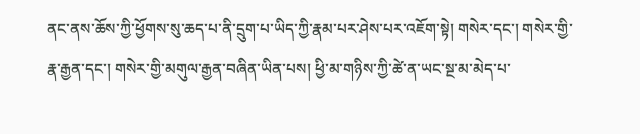ནང་ནས་ཆོས་ཀྱི་ཕྱོགས་སུ་ཆད་པ་ནི་དྲུག་པ་ཡིད་ཀྱི་རྣམ་པར་ཤེས་པར་འཇོག་སྟེ། གསེར་དང་། གསེར་གྱི་རྣ་རྒྱན་དང་། གསེར་གྱི་མགུལ་རྒྱན་བཞིན་ཡིན་པས། ཕྱི་མ་གཉིས་ཀྱི་ཚེ་ན་ཡང་སྔ་མ་མེད་པ་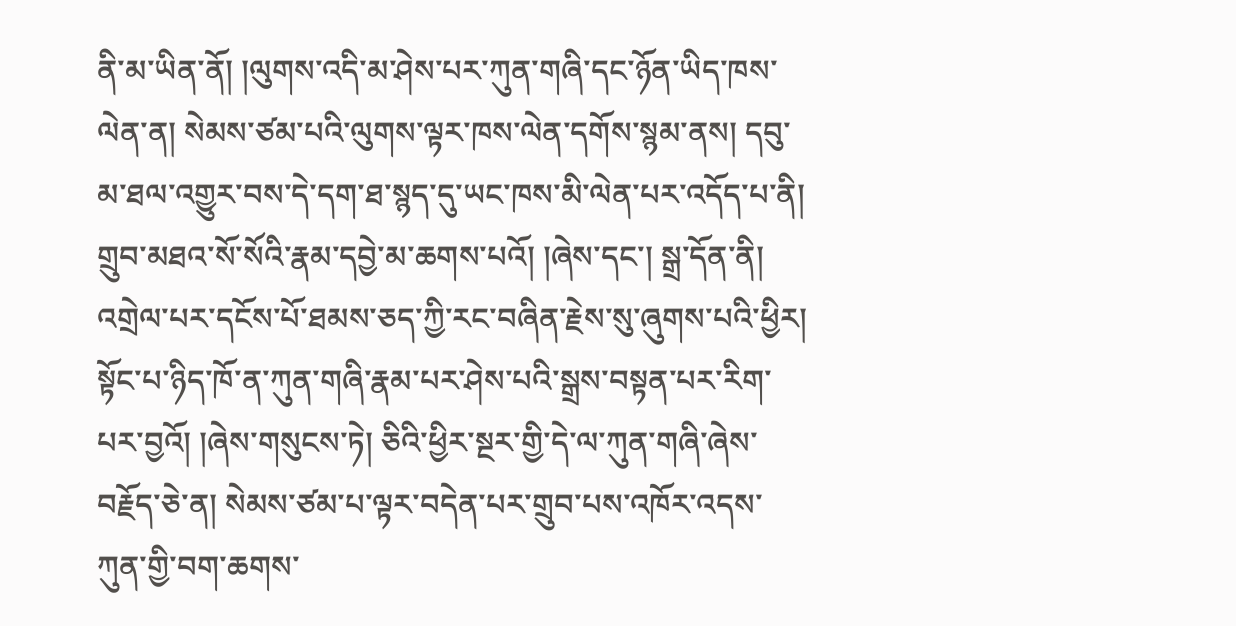ནི་མ་ཡིན་ནོ། །ལུགས་འདི་མ་ཤེས་པར་ཀུན་གཞི་དང་ཉོན་ཡིད་ཁས་ལེན་ན། སེམས་ཙམ་པའི་ལུགས་ལྟར་ཁས་ལེན་དགོས་སྙམ་ནས། དབུ་མ་ཐལ་འགྱུར་བས་དེ་དག་ཐ་སྙད་དུ་ཡང་ཁས་མི་ལེན་པར་འདོད་པ་ནི། གྲུབ་མཐའ་སོ་སོའི་རྣམ་དབྱེ་མ་ཆགས་པའོ། །ཞེས་དང་། སྒྲ་དོན་ནི། འགྲེལ་པར་དངོས་པོ་ཐམས་ཅད་ཀྱི་རང་བཞིན་རྗེས་སུ་ཞུགས་པའི་ཕྱིར། སྟོང་པ་ཉིད་ཁོ་ན་ཀུན་གཞི་རྣམ་པར་ཤེས་པའི་སྒྲས་བསྟན་པར་རིག་པར་བྱའོ། །ཞེས་གསུངས་ཏེ། ཅིའི་ཕྱིར་སྔར་གྱི་དེ་ལ་ཀུན་གཞི་ཞེས་བརྗོད་ཅེ་ན། སེམས་ཙམ་པ་ལྟར་བདེན་པར་གྲུབ་པས་འཁོར་འདས་ཀུན་གྱི་བག་ཆགས་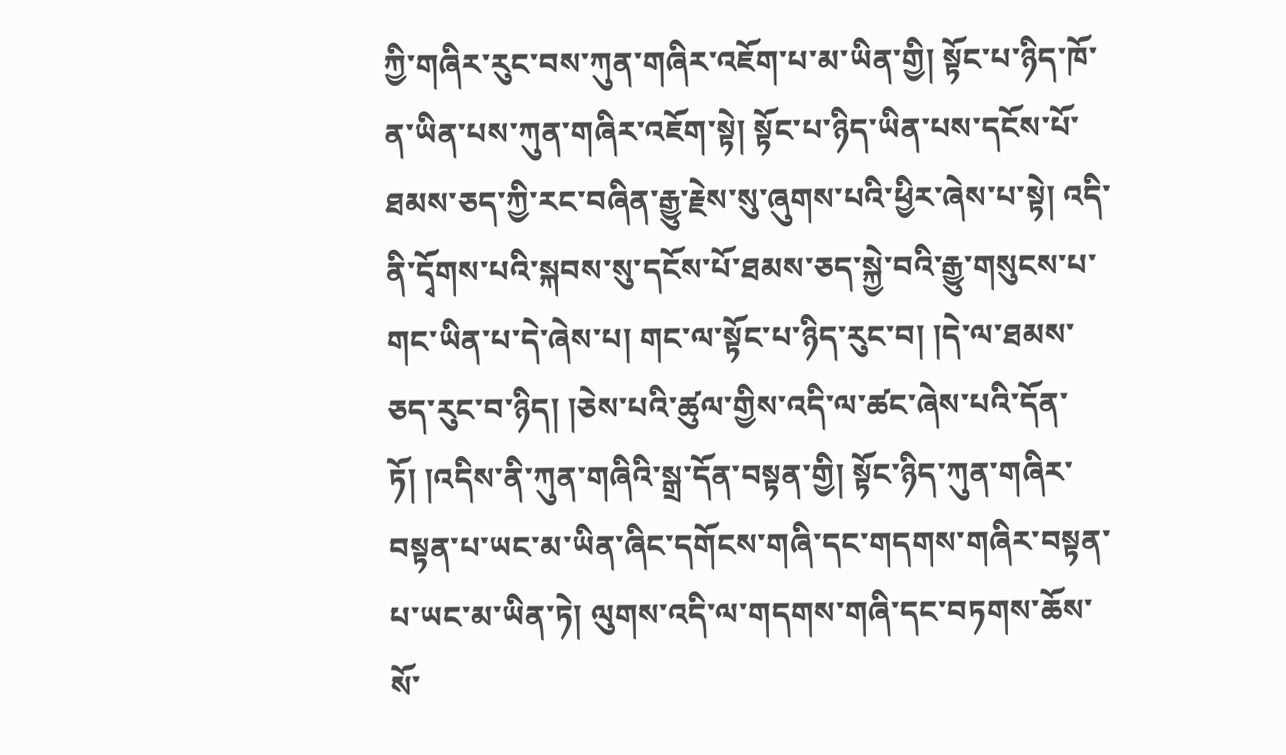ཀྱི་གཞིར་རུང་བས་ཀུན་གཞིར་འཇོག་པ་མ་ཡིན་གྱི། སྟོང་པ་ཉིད་ཁོ་ན་ཡིན་པས་ཀུན་གཞིར་འཇོག་སྟེ། སྟོང་པ་ཉིད་ཡིན་པས་དངོས་པོ་ཐམས་ཅད་ཀྱི་རང་བཞིན་རྒྱུ་རྗེས་སུ་ཞུགས་པའི་ཕྱིར་ཞེས་པ་སྟེ། འདི་ནི་དྭོགས་པའི་སྐབས་སུ་དངོས་པོ་ཐམས་ཅད་སྐྱེ་བའི་རྒྱུ་གསུངས་པ་གང་ཡིན་པ་དེ་ཞེས་པ། གང་ལ་སྟོང་པ་ཉིད་རུང་བ། །དེ་ལ་ཐམས་ཅད་རུང་བ་ཉིད། །ཅེས་པའི་ཚུལ་གྱིས་འདི་ལ་ཚང་ཞེས་པའི་དོན་ཏོ། །འདིས་ནི་ཀུན་གཞིའི་སྒྲ་དོན་བསྟན་གྱི། སྟོང་ཉིད་ཀུན་གཞིར་བསྟན་པ་ཡང་མ་ཡིན་ཞིང་དགོངས་གཞི་དང་གདགས་གཞིར་བསྟན་པ་ཡང་མ་ཡིན་ཏེ། ལུགས་འདི་ལ་གདགས་གཞི་དང་བཏགས་ཆོས་སོ་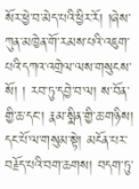སོར་ཕྱེ་བ་མེད་པའི་ཕྱིར་རོ། །ཞེས་ཀུན་མཁྱེན་གོ་རམས་པའི་འཇུག་པའི་དཀའ་འགྲེལ་ལས་གསུངས་སོ། ། རབ་ཏུ་དབྱེ་བ་ལ། ས་བོན་གྱི་ཆ་དང་། རྣམ་སྨིན་གྱི་ཆ་གཉིས། དང་པོ་ལ་གསུམ་སྟེ། མངོན་པར་བརྗོད་པའི་བག་ཆགས། བདག་ཏུ་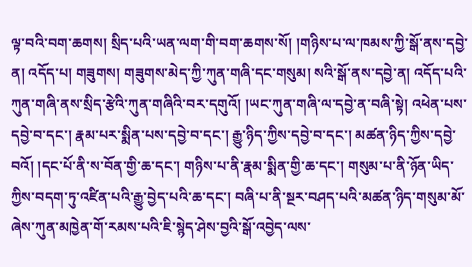ལྟ་བའི་བག་ཆགས། སྲིད་པའི་ཡན་ལག་གི་བག་ཆགས་སོ། །གཉིས་པ་ལ་ཁམས་ཀྱི་སྒོ་ནས་དབྱེ་ན། འདོད་པ། གཟུགས། གཟུགས་མེད་ཀྱི་ཀུན་གཞི་དང་གསུམ། སའི་སྒོ་ནས་དབྱེ་ན། འདོད་པའི་ཀུན་གཞི་ནས་སྲིད་རྩེའི་ཀུན་གཞིའི་བར་དགུའོ། །ཡང་ཀུན་གཞི་ལ་དབྱེ་ན་བཞི་སྟེ། འཕེན་པས་དབྱེ་བ་དང་། རྣམ་པར་སྨིན་པས་དབྱེ་བ་དང་། རྒྱུ་ཉིད་ཀྱིས་དབྱེ་བ་དང་། མཚན་ཉིད་ཀྱིས་དབྱེ་བའོ། །དང་པོ་ནི་ས་བོན་གྱི་ཆ་དང་། གཉིས་པ་ནི་རྣམ་སྨིན་གྱི་ཆ་དང་། གསུམ་པ་ནི་ཉོན་ཡིད་ཀྱིས་བདག་ཏུ་འཛིན་པའི་རྒྱུ་བྱེད་པའི་ཆ་དང་། བཞི་པ་ནི་སྔར་བཤད་པའི་མཚན་ཉིད་གསུམ་མོ་ཞེས་ཀུན་མཁྱེན་གོ་རམས་པའི་ཇི་སྙེད་ཤེས་བྱའི་སྒོ་འབྱེད་ལས་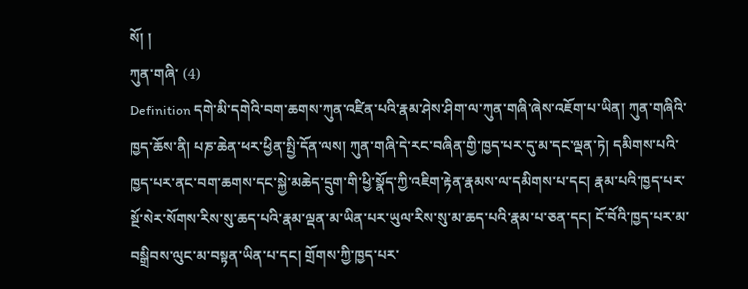སོ། །
ཀུན་གཞི་ (4)
Definition དགེ་མི་དགེའི་བག་ཆགས་ཀུན་འཛིན་པའི་རྣམ་ཤེས་ཤིག་ལ་ཀུན་གཞི་ཞེས་འཇོག་པ་ཡིན། ཀུན་གཞིའི་ཁྱད་ཆོས་ནི། པཎ་ཆེན་ཕར་ཕྱིན་སྤྱི་དོན་ལས། ཀུན་གཞི་དེ་རང་བཞིན་གྱི་ཁྱད་པར་དུ་མ་དང་ལྡན་ཏེ། དམིགས་པའི་ཁྱད་པར་ནང་བག་ཆགས་དང་སྐྱེ་མཆེད་དྲུག་གི་ཕྱི་སྣོད་ཀྱི་འཇིག་རྟེན་རྣམས་ལ་དམིགས་པ་དང། རྣམ་པའི་ཁྱད་པར་སྔོ་སེར་སོགས་རིས་སུ་ཆད་པའི་རྣམ་ལྡན་མ་ཡིན་པར་ཡུལ་རིས་སུ་མ་ཆད་པའི་རྣམ་པ་ཅན་དང། ངོ་བོའི་ཁྱད་པར་མ་བསྒྲིབས་ལུང་མ་བསྟན་ཡིན་པ་དང། གྲོགས་ཀྱི་ཁྱད་པར་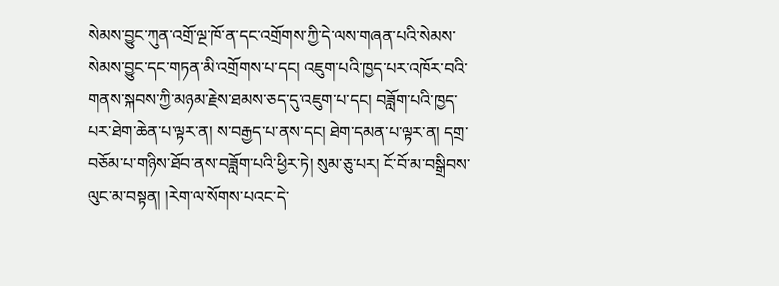སེམས་བྱུང་ཀུན་འགྲོ་ལྔ་ཁོ་ན་དང་འགྲོགས་ཀྱི་དེ་ལས་གཞན་པའི་སེམས་སེམས་བྱུང་དང་གཏན་མི་འགྲོགས་པ་དང། འཇུག་པའི་ཁྱད་པར་འཁོར་བའི་གནས་སྐབས་ཀྱི་མཉམ་རྗེས་ཐམས་ཅད་དུ་འཇུག་པ་དང། བཟློག་པའི་ཁྱད་པར་ཐེག་ཆེན་པ་ལྟར་ན། ས་བརྒྱད་པ་ནས་དང། ཐེག་དམན་པ་ལྟར་ན། དགྲ་བཅོམ་པ་གཉིས་ཐོབ་ནས་བཟློག་པའི་ཕྱིར་ཏེ། སུམ་ཅུ་པར། ངོ་བོ་མ་བསྒྲིབས་ལུང་མ་བསྟན། །རེག་ལ་སོགས་པའང་དེ་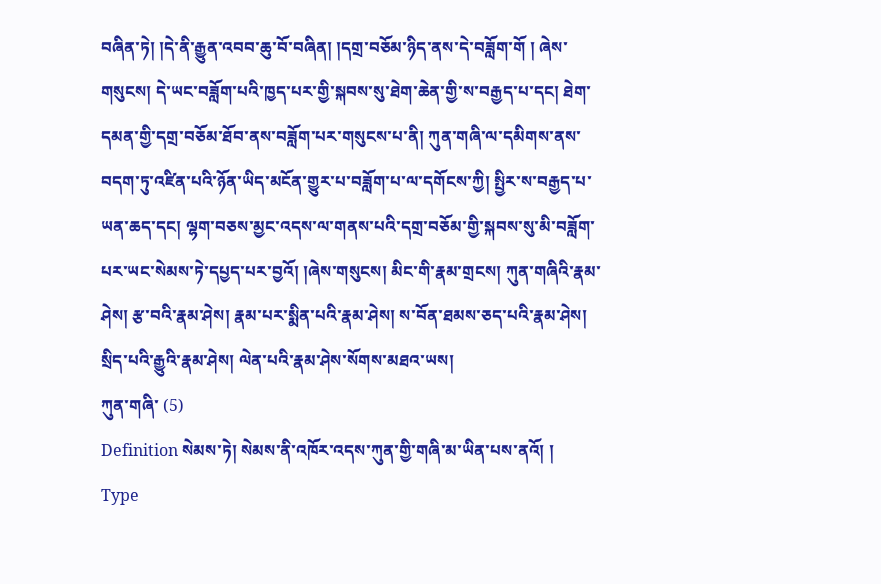བཞིན་ཏེ། །དེ་ནི་རྒྱུན་འབབ་ཆུ་བོ་བཞིན། །དགྲ་བཅོམ་ཉིད་ནས་དེ་བཟློག་གོ ། ཞེས་གསུངས། དེ་ཡང་བཟློག་པའི་ཁྱད་པར་གྱི་སྐབས་སུ་ཐེག་ཆེན་གྱི་ས་བརྒྱད་པ་དང། ཐེག་དམན་གྱི་དགྲ་བཅོམ་ཐོབ་ནས་བཟློག་པར་གསུངས་པ་ནི། ཀུན་གཞི་ལ་དམིགས་ནས་བདག་ཏུ་འཛིན་པའི་ཉོན་ཡིད་མངོན་གྱུར་པ་བཟློག་པ་ལ་དགོངས་ཀྱི། སྤྱིར་ས་བརྒྱད་པ་ཡན་ཆད་དང། ལྷག་བཅས་མྱང་འདས་ལ་གནས་པའི་དགྲ་བཅོམ་གྱི་སྐབས་སུ་མི་བཟློག་པར་ཡང་སེམས་ཏེ་དཔྱད་པར་བྱའོ། །ཞེས་གསུངས། མིང་གི་རྣམ་གྲངས། ཀུན་གཞིའི་རྣམ་ཤེས། རྩ་བའི་རྣམ་ཤེས། རྣམ་པར་སྨིན་པའི་རྣམ་ཤེས། ས་བོན་ཐམས་ཅད་པའི་རྣམ་ཤེས། སྲིད་པའི་རྒྱུའི་རྣམ་ཤེས། ལེན་པའི་རྣམ་ཤེས་སོགས་མཐའ་ཡས།
ཀུན་གཞི་ (5)
Definition སེམས་ཏེ། སེམས་ནི་འཁོར་འདས་ཀུན་གྱི་གཞི་མ་ཡིན་པས་ནའོ། །
Type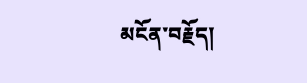མངོན་བརྗོད།